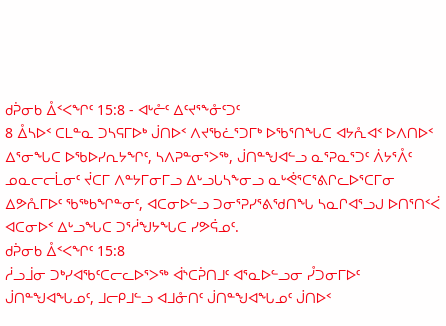ᑯᕉᓂᑲ ᐂᑉᐸᖏᑦ 15:8 - ᐊᒡᓔᑦ ᐃᑦᔪᕐᖕᓁᑦᑐᑦ
8 ᐂᓴᐅᑉ ᑕᒪᓐᓇ ᑐᓴᕋᒥᐅᒃ ᒎᑎᐅᑉ ᐱᔪᖃᓛᕐᑐᒥᒃ ᐅᖃᕐᑎᖓᑕ ᐊᔭᕅᐊᑉ ᐅᐱᑎᐅᑉ ᐃᕐᓂᖓᑕ ᐅᖃᐅᓯᕆᔭᖏᑦ, ᓴᐱᕈᓐᓂᕐᐳᖅ, ᒎᑎᓐᖑᐊᓪᓗ ᓇᕐᕈᓇᕐᑐᑦ ᐲᔭᕐᐰᑦ ᓄᓇᓕᓕᒫᓂᑦ ᔫᑕᒥ ᐱᓐᔭᒥᓂᒥᓗ ᐃᒡᓗᒐᓴᖕᓂᓗ ᓇᒡᕚᕐᑕᕐᕕᒋᓚᐅᕐᑕᒥᓂ ᐃᕗᕅᒥᐅᑦ ᖃᖅᑲᖏᓐᓂᑦ, ᐊᑕᓂᐅᓪᓗ ᑐᓂᕐᕈᓯᕐᕕᖁᑎᖓ ᓴᓇᒋᐊᕐᓗᒍ ᐅᑎᕐᑎᑉᐹ ᐊᑕᓂᐅᑉ ᐃᒡᓗᖓᑕ ᑐᕐᓲᖑᔭᖓᑕ ᓯᕗᕌᓄᑦ.
ᑯᕉᓂᑲ ᐂᑉᐸᖏᑦ 15:8
ᓲᓗᒨᓂ ᑐᒃᓯᐊᖃᑦᑕᓕᓚᐅᕐᐳᖅ ᐋᔅᑕᕉᑎᒧᑦ ᐊᕐᓇᐅᓪᓗᓂ ᓮᑐᓂᒥᐅᑦ ᒎᑎᓐᖑᐊᖓᓄᑦ, ᒧᓕᑭᒧᓪᓗ ᐊᒧᓁᑎᑦ ᒎᑎᓐᖑᐊᖓᓄᑦ ᒎᑎᐅᑉ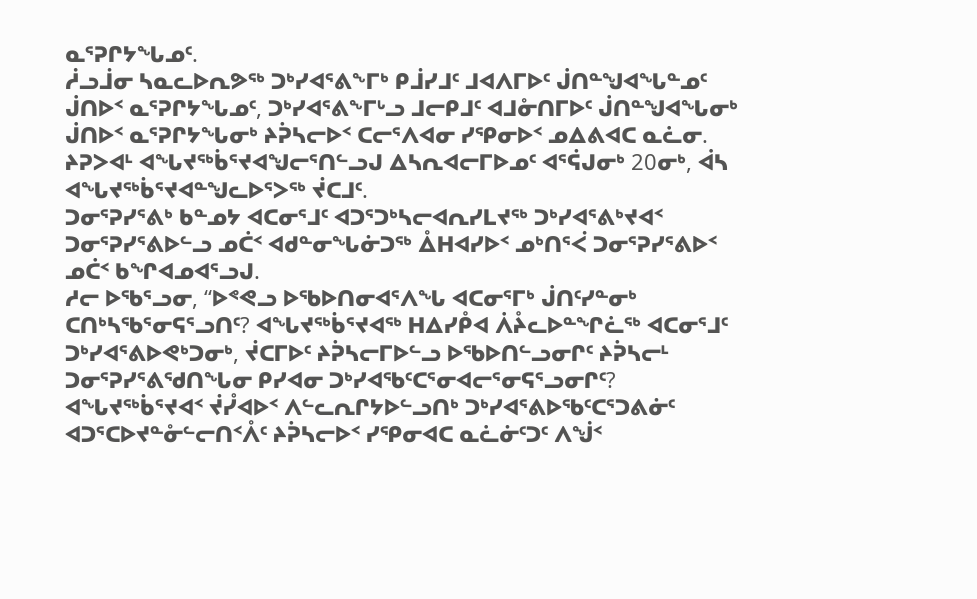ᓇᕐᕈᒋᔭᖓᓄᑦ.
ᓲᓗᒨᓂ ᓴᓇᓚᐅᕆᕗᖅ ᑐᒃᓯᐊᕐᕕᖕᒥᒃ ᑭᒨᓯᒧᑦ ᒧᐊᐱᒥᐅᑦ ᒎᑎᓐᖑᐊᖓᓐᓄᑦ ᒎᑎᐅᑉ ᓇᕐᕈᒋᔭᖓᓄᑦ, ᑐᒃᓯᐊᕐᕕᖕᒥᒡᓗ ᒧᓕᑭᒧᑦ ᐊᒧᓁᑎᒥᐅᑦ ᒎᑎᓐᖑᐊᖓᓂᒃ ᒎᑎᐅᑉ ᓇᕐᕈᒋᔭᖓᓂᒃ ᔨᕉᓴᓕᐅᑉ ᑕᓕᕐᐱᐊᓂ ᓯᕿᓂᐅᑉ ᓄᐃᕕᐊᑕ ᓇᓛᓂ.
ᔨᕈᐳᐊᒻ ᐊᖓᔪᖅᑳᕐᔪᐊᖑᓕᕐᑎᓪᓗᒍ ᐃᓴᕆᐊᓕᒥᐅᓄᑦ ᐊᕐᕌᒍᓂᒃ 20ᓂᒃ, ᐋᓴ ᐊᖓᔪᖅᑳᕐᔪᐊᓐᖑᓚᐅᕐᐳᖅ ᔫᑕᒧᑦ.
ᑐᓂᕐᕈᓯᕐᕕᒃ ᑲᓐᓄᔭ ᐊᑕᓂᕐᒧᑦ ᐊᑐᕐᑐᒃᓴᓕᐊᕆᓯᒪᔪᖅ ᑐᒃᓯᐊᕐᕕᒃᔪᐊᑉ ᑐᓂᕐᕈᓯᕐᕕᐅᓪᓗ ᓄᑖᑉ ᐊᑯᓐᓂᖓᓃᑐᖅ ᐂᕼᐊᓯᐅᑉ ᓄᒃᑎᕐᐹ ᑐᓂᕐᕈᓯᕐᕕᐅᑉ ᓄᑖᑉ ᑲᖏᐊᓄᐊᕐᓗᒍ.
ᓱᓕ ᐅᖃᕐᓗᓂ, “ᐅᕝᕙᓗ ᐅᖃᐅᑎᓂᐊᕐᐱᖓ ᐊᑕᓂᕐᒥᒃ ᒎᑎᑦᓯᓐᓂᒃ ᑕᑎᒃᓴᖃᕐᓂᕋᕐᓗᑎᑦ? ᐊᖓᔪᖅᑳᕐᔪᐊᖅ ᕼᐃᓯᑬᐊ ᐲᔧᓚᐅᓐᖏᓛᖅ ᐊᑕᓂᕐᒧᑦ ᑐᒃᓯᐊᕐᕕᐅᕙᒃᑐᓂᒃ, ᔫᑕᒥᐅᑦ ᔨᕉᓴᓕᒥᐅᓪᓗ ᐅᖃᐅᑎᓪᓗᓂᒋᑦ ᔨᕉᓴᓕᒻ ᑐᓂᕐᕈᓯᕐᕕᖁᑎᖓᓂ ᑭᓯᐊᓂ ᑐᒃᓯᐊᖃᑦᑕᕐᓂᐊᓕᕐᓂᕋᕐᓗᓂᒋᑦ?
ᐊᖓᔪᖅᑳᕐᔪᐊᑉ ᔫᓮᐊᐅᑉ ᐱᓪᓚᕆᒋᔭᐅᓪᓗᑎᒃ ᑐᒃᓯᐊᕐᕕᐅᖃᑦᑕᕐᑐᕕᓃᑦ ᐊᑐᕐᑕᐅᔪᓐᓁᓪᓕᑎᑉᐰᑦ ᔨᕉᓴᓕᐅᑉ ᓯᕿᓂᐊᑕ ᓇᓛᓃᑦᑐᑦ ᐱᖒᑉ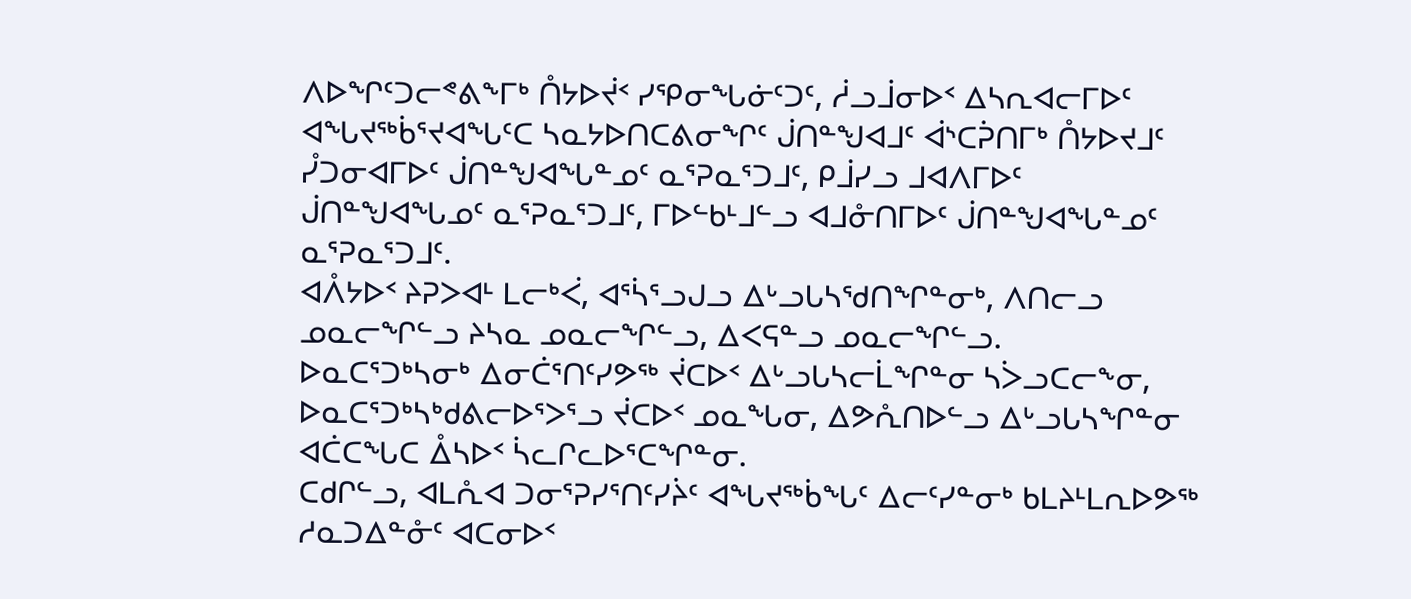ᐱᐅᖏᑦᑐᓕᕝᕕᖕᒥᒃ ᑍᔭᐅᔫᑉ ᓯᕿᓂᖓᓃᑦᑐᑦ, ᓲᓗᒨᓂᐅᑉ ᐃᓴᕆᐊᓕᒥᐅᑦ ᐊᖓᔪᖅᑳᕐᔪᐊᖓᑦᑕ ᓴᓇᔭᐅᑎᑕᕕᓂᖏᑦ ᒎᑎᓐᖑᐊᒧᑦ ᐋᔅᑕᕉᑎᒥᒃ ᑍᔭᐅᔪᒧᑦ ᓮᑐᓂᐊᒥᐅᑦ ᒎᑎᓐᖑᐊᖓᓐᓄᑦ ᓇᕐᕈᓇᕐᑐᒧᑦ, ᑭᒨᓯᓗ ᒧᐊᐱᒥᐅᑦ ᒎᑎᓐᖑᐊᖓᓄᑦ ᓇᕐᕈᓇᕐᑐᒧᑦ, ᒥᐅᓪᑲᒻᒧᓪᓗ ᐊᒧᓁᑎᒥᐅᑦ ᒎᑎᓐᖑᐊᖓᓐᓄᑦ ᓇᕐᕈᓇᕐᑐᒧᑦ.
ᐊᐰᔭᐅᑉ ᔨᕈᐳᐊᒻ ᒪᓕᒃᐹ, ᐊᕐᓵᕐᓗᒍᓗ ᐃᒡᓗᒐᓴᖁᑎᖏᓐᓂᒃ, ᐱᑎᓕᓗ ᓄᓇᓕᖏᓪᓗ ᔨᓴᓇ ᓄᓇᓕᖏᓪᓗ, ᐃᐸᕋᓐᓗ ᓄᓇᓕᖏᓪᓗ.
ᐅᓇᑕᕐᑐᒃᓴᓂᒃ ᐃᓂᑖᕐᑎᑦᓯᕗᖅ ᔫᑕᐅᑉ ᐃᒡᓗᒐᓴᓕᒫᖏᓐᓂ ᓴᐴᓗᑕᓕᖕᓂ, ᐅᓇᑕᕐᑐᒃᓴᒃᑯᕕᓕᐅᕐᐳᕐᓗ ᔫᑕᐅᑉ ᓄᓇᖓᓂ, ᐃᕗᕅᑎᐅᓪᓗ ᐃᒡᓗᒐᓴᖏᓐᓂ ᐊᑖᑕᖓᑕ ᐂᓴᐅᑉ ᓵᓚᒋᓚᐅᕐᑕᖏᓐᓂ.
ᑕᑯᒋᓪᓗ, ᐊᒪᕅᐊ ᑐᓂᕐᕈᓯᕐᑎᑦᓯᔩᑦ ᐊᖓᔪᖅᑳᖓᑦ ᐃᓕᑦᓯᓐᓂᒃ ᑲᒪᔨᒻᒪᕆᐅᕗᖅ ᓱᓇᑐᐃᓐᓁᑦ ᐊᑕᓂᐅᑉ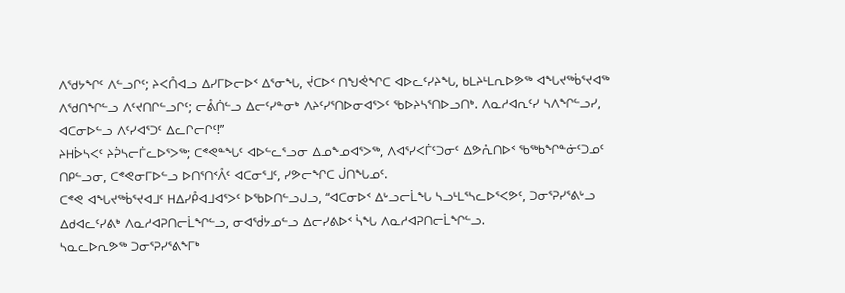ᐱᖁᔭᖏᑦ ᐱᓪᓗᒋᑦ; ᔨᐸᑍᐊᓗ ᐃᓯᒥᐅᓕᐅᑉ ᐃᕐᓂᖓ, ᔫᑕᐅᑉ ᑎᖑᕚᖏᑕ ᐊᐅᓚᑦᓯᔨᖓ, ᑲᒪᔨᒻᒪᕆᐅᕗᖅ ᐊᖓᔪᖅᑳᕐᔪᐊᖅ ᐱᖁᑎᖏᓪᓗ ᐱᑦᔪᑎᒋᓪᓗᒋᑦ; ᓕᕔᑏᓪᓗ ᐃᓕᑦᓯᓐᓂᒃ ᐱᔨᑦᓯᕐᑎᐅᓂᐊᕐᐳᑦ ᖃᐅᔨᓴᕐᑎᐅᓗᑎᒃ. ᐱᓇᓱᐊᕆᑦᓯ ᓴᐱᖏᓪᓗᓯ, ᐊᑕᓂᐅᓪᓗ ᐱᑦᓯᐊᕐᑐᑦ ᐃᓚᒋᓕᒋᑦ!”
ᔨᕼᐆᓴᐸᑦ ᔨᕉᓴᓕᒦᓚᐅᕐᐳᖅ; ᑕᕝᕙᓐᖓᑦ ᐊᐅᓪᓚᕐᓗᓂ ᐃᓄᖕᓄᐊᕐᐳᖅ, ᐱᐊᕐᓯᐸᒦᑦᑐᓂᑦ ᐃᕗᕅᑎᐅᑉ ᖃᖅᑲᖏᓐᓃᑦᑐᓄᑦ ᑎᑭᓪᓗᓂ, ᑕᕝᕙᓂᒥᐅᓪᓗ ᐅᑎᕐᑎᑉᐰᑦ ᐊᑕᓂᕐᒧᑦ, ᓯᕗᓕᖏᑕ ᒎᑎᖓᓄᑦ.
ᑕᕝᕙ ᐊᖓᔪᖅᑳᕐᔪᐊᒧᑦ ᕼᐃᓯᑬᐊᒧᐊᕐᐳᑦ ᐅᖃᐅᑎᓪᓗᒍᓗ, “ᐊᑕᓂᐅᑉ ᐃᒡᓗᓕᒫᖓ ᓴᓗᒻᒪᕐᓴᓚᐅᕐᐸᕗᑦ, ᑐᓂᕐᕈᓯᕐᕕᒡᓗ ᐃᑯᐊᓚᑦᓯᕕᒃ ᐱᓇᓱᐊᕈᑎᓕᒫᖏᓪᓗ, ᓂᐊᖂᔭᓄᓪᓗ ᐃᓕᓯᕕᐅᑉ ᓵᖓ ᐱᓇᓱᐊᕈᑎᓕᒫᖏᓪᓗ.
ᓴᓇᓚᐅᕆᕗᖅ ᑐᓂᕐᕈᓯᕐᕕᖕᒥᒃ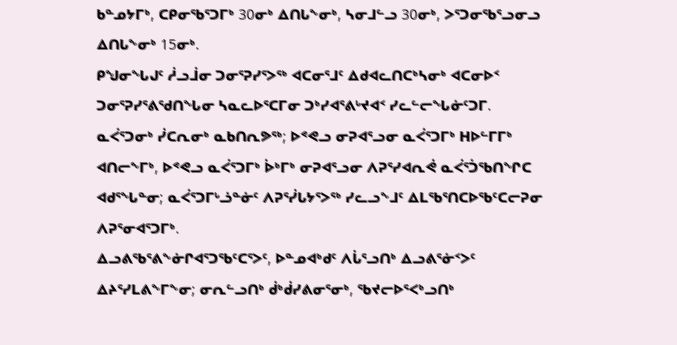ᑲᓐᓄᔭᒥᒃ, ᑕᑭᓂᖃᕐᑐᒥᒃ 30ᓂᒃ ᐃᑎᒐᖕᓂᒃ, ᓴᓂᒧᓪᓗ 30ᓂᒃ, ᐳᕐᑐᓂᖃᕐᓗᓂᓗ ᐃᑎᒐᖕᓂᒃ 15ᓂᒃ.
ᑭᖑᓂᖓᒍᑦ ᓲᓗᒨᓂ ᑐᓂᕐᕈᓯᕐᐳᖅ ᐊᑕᓂᕐᒧᑦ ᐃᑯᐊᓚᑎᑕᒃᓴᓂᒃ ᐊᑕᓂᐅᑉ ᑐᓂᕐᕈᓯᕐᕕᖁᑎᖓᓂ ᓴᓇᓚᐅᕐᑕᒥᓂ ᑐᒃᓯᐊᕐᕕᒡᔪᐊᑉ ᓯᓚᓪᓕᖓᓃᑦᑐᒥ.
ᓇᐹᕐᑐᓂᒃ ᓰᑕᕆᓂᒃ ᓇᑲᑎᕆᕗᖅ; ᐅᕝᕙᓗ ᓂᕈᐊᕐᓗᓂ ᓇᐹᕐᑐᒥᒃ ᕼᐅᓪᒥᒥᒃ ᐊᑎᓕᖕᒥᒃ, ᐅᕝᕙᓗ ᓇᐹᕐᑐᒥᒃ ᐆᒃᒥᒃ ᓂᕈᐊᕐᓗᓂ ᐱᕈᕐᓯᐊᕆᕚ ᓇᐹᕐᑑᖃᑎᖏᑕ ᐊᑯᕐᖓᓐᓂ; ᓇᐹᕐᑐᒥᒡᓘᓐᓃᑦ ᐱᕈᕐᓰᒐᔭᕐᐳᖅ ᓯᓚᓗᖕᒧᑦ ᐃᒪᖃᕐᑎᑕᐅᖃᑦᑕᓕᕈᓂ ᐱᕈᕐᓂᐊᕐᑐᒥᒃ.
ᐃᓗᕕᖃᕐᕕᖕᓃᒋᐊᕐᑐᖃᑦᑕᕐᐳᑦ, ᐅᓐᓄᐊᒃᑯᑦ ᐱᒑᕐᓗᑎᒃ ᐃᓗᕕᕐᓃᑉᐳᑦ ᐃᔨᕐᓯᒪᕕᖕᒥᖕᓂ; ᓂᕆᓪᓗᑎᒃ ᑰᒃᑰᓯᕕᓂᕐᓂᒃ, ᖃᔪᓕᐅᕐᐸᒃᓗᑎᒃ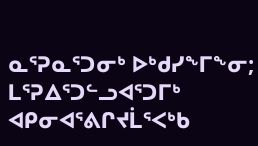ᓇᕐᕈᓇᕐᑐᓂᒃ ᐅᒃᑯᓯᖕᒥᖕᓂ;
ᒪᕐᕈᐃᕐᑐᓪᓗᐊᕐᑐᒥᒃ ᐊᑭᓂᐊᕐᕕᒋᔪᒫᕐᐸᒃᑲ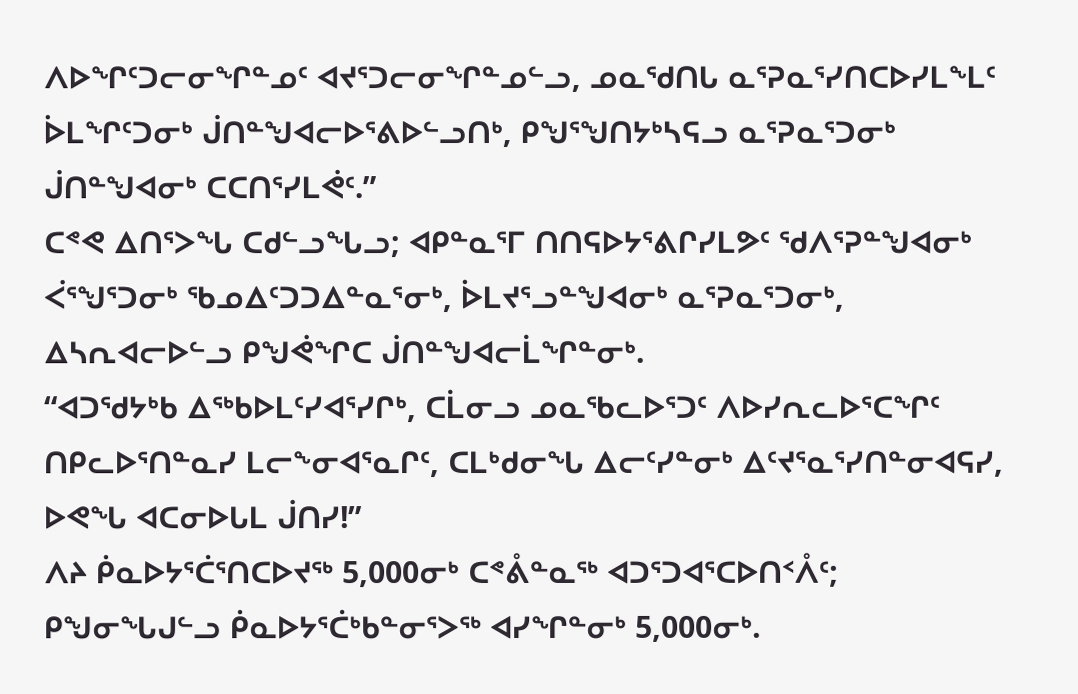ᐱᐅᖏᑦᑐᓕᓂᖏᓐᓄᑦ ᐊᔪᕐᑐᓕᓂᖏᓐᓄᓪᓗ, ᓄᓇᖁᑎᒐ ᓇᕐᕈᓇᕐᓯᑎᑕᐅᓯᒪᖕᒪᑦ ᐆᒪᖏᑦᑐᓂᒃ ᒎᑎᓐᖑᐊᓕᐅᕐᕕᐅᓪᓗᑎᒃ, ᑭᖑᕐᖑᑎᔭᒃᓴᕋᓗ ᓇᕐᕈᓇᕐᑐᓂᒃ ᒎᑎᓐᖑᐊᓂᒃ ᑕᑕᑎᕐᓯᒪᕚᑦ.”
ᑕᕝᕙ ᐃᑎᕐᐳᖓ ᑕᑯᓪᓗᖓᓗ; ᐊᑭᓐᓇᕐᒥ ᑎᑎᕋᐅᔭᕐᕕᒋᓯᒪᕗᑦ ᖁᐱᕐᕈᓐᖑᐊᓂᒃ ᐹᕐᖑᕐᑐᓂᒃ ᖃᓄᐃᑦᑐᑐᐃᓐᓇᕐᓂᒃ, ᐆᒪᔪᕐᓗᓐᖑᐊᓂᒃ ᓇᕐᕈᓇᕐᑐᓂᒃ, ᐃᓴᕆᐊᓕᐅᓪᓗ ᑭᖑᕚᖏᑕ ᒎᑎᓐᖑᐊᓕᒫᖏᓐᓂᒃ.
“ᐊᑐᖁᔭᒃᑲ ᐃᖅᑲᐅᒪᑦᓯᐊᕐᓯᒋᒃ, ᑕᒫᓂᓗ ᓄᓇᖃᓚᐅᕐᑐᑦ ᐱᐅᓯᕆᓚᐅᕐᑕᖏᑦ ᑎᑭᓚᐅᕐᑎᓐᓇᓯ ᒪᓕᖕᓂᐊᕐᓇᒋᑦ, ᑕᒪᒃᑯᓂᖓ ᐃᓕᑦᓯᓐᓂᒃ ᐃᑦᔪᕐᓇᕐᓯᑎᓐᓂᐊᕋᓯ, ᐅᕙᖓ ᐊᑕᓂᐅᒐᒪ ᒎᑎᓯ!”
ᐱᔨ ᑮᓇᐅᔭᕐᑖᕐᑎᑕᐅᔪᖅ 5,000ᓂᒃ ᑕᕝᕔᓐᓇᖅ ᐊᑐᕐᑐᐊᕐᑕᐅᑎᑉᐰᑦ; ᑭᖑᓂᖓᒍᓪᓗ ᑮᓇᐅᔭᕐᑖᒃᑲᓐᓂᕐᐳᖅ ᐊᓯᖏᓐᓂᒃ 5,000ᓂᒃ.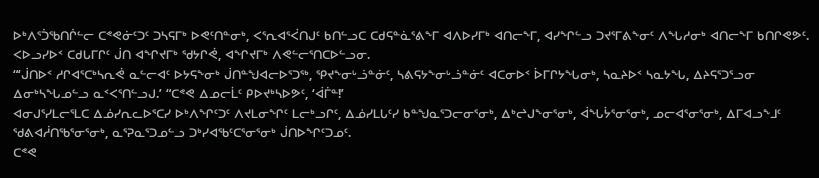ᐅᒃᐱᕐᑑᖃᑎᒌᓪᓕ ᑕᕝᕙᓃᑦᑐᑦ ᑐᓴᕋᒥᒃ ᐅᕙᑦᑎᓐᓂᒃ, ᐸᕐᕆᐊᕐᐹᑎᒍᑦ ᑲᑎᓪᓗᑕ ᑕᑯᕋᓐᓈᕐᕕᖕᒥ ᐊᐱᐅᓯᒥᒃ ᐊᑎᓕᖕᒥ, ᐊᓯᖏᓪᓗ ᑐᔪᕐᒥᕕᖕᓂᑦ ᐱᖓᓱᓂᒃ ᐊᑎᓕᖕᒥ ᑲᑎᒋᕙᕗᑦ. ᐸᐅᓗᓯᐅᑉ ᑕᑯᒐᒥᒋᑦ ᒎᑎ ᐊᖏᔪᒥᒃ ᖁᔭᒋᕚ, ᐊᖏᔪᒥᒃ ᐱᕙᓪᓕᕐᑎᑕᐅᓪᓗᓂ.
“‘ᒎᑎᐅᑉ ᓱᒋᐊᕐᑕᒃᓴᕆᕚ ᓇᓪᓕᐊᑦ ᐅᔭᕋᖕᓂᒃ ᒎᑎᓐᖑᐊᓕᐅᕐᑐᖅ, ᕿᔪᖕᓂᒡᓘᓐᓃᑦ, ᓴᕕᕋᔭᖕᓂᒡᓘᓐᓃᑦ ᐊᑕᓂᐅᑉ ᐆᒥᒋᔭᖓᓂᒃ, ᓴᓇᔨᐅᑉ ᓴᓇᔭᖓ, ᐃᔨᕋᕐᑐᕐᓗᓂ ᐃᓂᒃᓴᖓᓄᓪᓗ ᓇᑉᐸᕐᑎᓪᓗᒍ.’ “ᑕᕝᕙ ᐃᓄᓕᒫᑦ ᑭᐅᔪᒃᓴᐅᕗᑦ, ‘ᐋᒦᓐ!’
ᐊᓂᒍᕐᓯᒪᓕᕐᒪᑕ ᐃᓅᓯᕆᓚᐅᕐᑕᓯ ᐅᒃᐱᖏᑦᑐᑦ ᐱᔪᒪᓂᖏᑦ ᒪᓕᒃᓗᒋᑦ, ᐃᓅᓯᒪᒐᑦᓯ ᑲᓐᖑᓇᕐᑐᓕᓂᕐᓂᒃ, ᐃᒃᖠᒍᖕᓂᕐᓂᒃ, ᐋᖓᔮᕐᓂᕐᓂᒃ, ᓄᓕᐊᕐᓂᕐᓂᒃ, ᐃᒥᐊᓗᖕᒧᑦ ᖁᕕᐊᓲᑎᖃᕐᓂᕐᓂᒃ, ᓇᕐᕈᓇᕐᑐᓄᓪᓗ ᑐᒃᓯᐊᖃᑦᑕᕐᓂᕐᓂᒃ ᒎᑎᐅᖏᑦᑐᓄᑦ.
ᑕᕝᕙ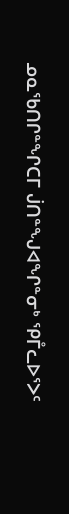ᓄᓇᖃᑎᒋᓐᖏᑕᒥ ᒎᑎᓐᖑᐊᖏᓐᓂᒃ ᕿᒤᓚᐅᕐᐳᑦ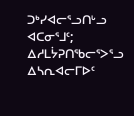ᑐᒃᓯᐊᓕᕐᓗᑎᒡᓗ ᐊᑕᓂᕐᒧᑦ; ᐃᓱᒪᔮᕈᑎᖃᓕᕐᐳᕐᓗ ᐃᓴᕆᐊᓕᒥᐅᑦ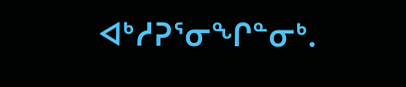ᐊᒃᓱᕈᕐᓂᖏᓐᓂᒃ.